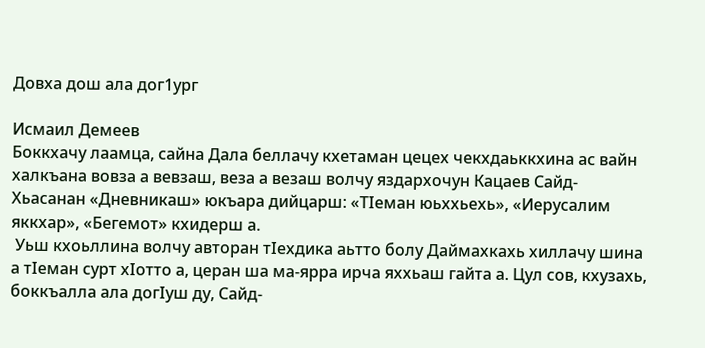Довха дош ала дог1ург

Исмаил Демеев
Боккхачу лаамца, сайна Дала беллачу кхетаман цецех чекхдаьккхина ас вайн халкъана вовза а вевзаш, веза а везаш волчу яздархочун Кацаев Сайд-Хьасанан «Дневникаш» юкъара дийцарш: «ТIеман юьххьехь», «Иерусалим яккхар», «Бегемот» кхидерш а.
 Уьш кхоьллина волчу авторан тIехдика аьтто болу Даймахкахь хиллачу шина а тIеман сурт хIотто а, церан ша ма-ярра ирча яххьаш гайта а. Цул сов, кхузахь, боккъалла ала догIуш ду, Сайд-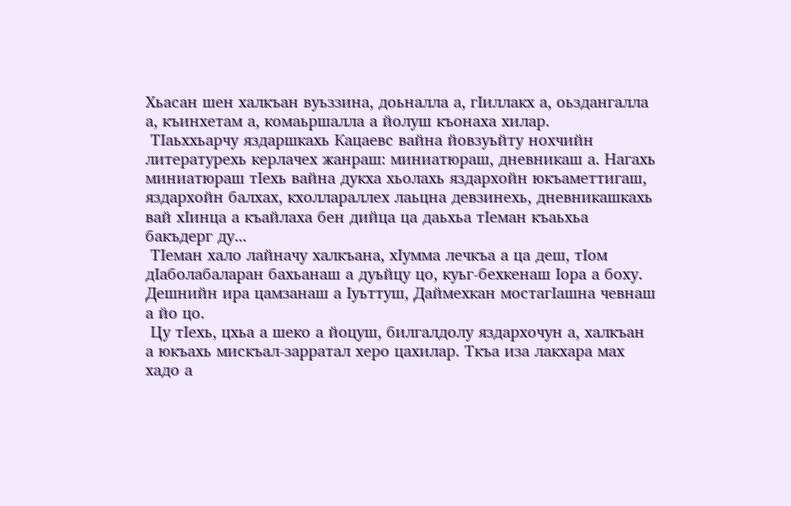Хьасан шен халкъан вуьззина, доьналла а, гIиллакх а, оьздангалла а, къинхетам а, комаьршалла а йолуш къонаха хилар.
 ТIаьххьарчу яздаршкахь Кацаевс вайна йовзуьйту нохчийн литературехь керлачех жанраш: миниатюраш, дневникаш а. Нагахь миниатюраш тIехь вайна дукха хьолахь яздархойн юкъаметтигаш, яздархойн балхах, кхоллараллех лаьцна девзинехь, дневникашкахь вай хIинца а къайлаха бен дийца ца даьхьа тIеман къаьхьа бакъдерг ду...
 ТIеман хало лайначу халкъана, хIумма лечкъа а ца деш, тIом дIаболабаларан бахьанаш а дуьйцу цо, куьг-бехкенаш Iора а боху. Дешнийн ира цамзанаш а Iуьттуш, Даймехкан мостагIашна чевнаш а йо цо.
 Цу тIехь, цхьа а шеко а йоцуш, билгалдолу яздархочун а, халкъан а юкъахь мискъал-зарратал херо цахилар. Ткъа иза лакхара мах хадо а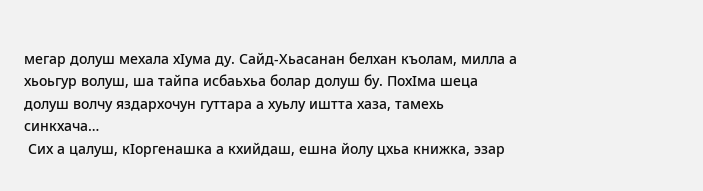мегар долуш мехала хIума ду. Сайд-Хьасанан белхан къолам, милла а хьоьгур волуш, ша тайпа исбаьхьа болар долуш бу. ПохIма шеца долуш волчу яздархочун гуттара а хуьлу иштта хаза, тамехь синкхача…
 Сих а цалуш, кIоргенашка а кхийдаш, ешна йолу цхьа книжка, эзар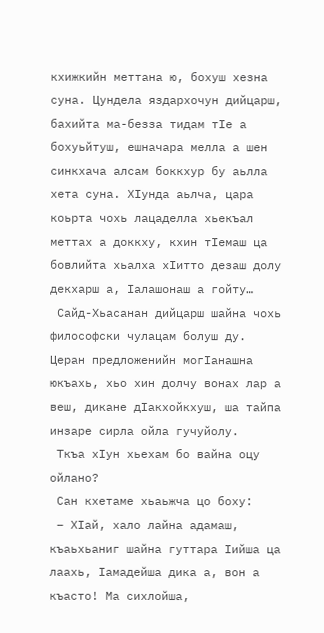кхижкийн меттана ю, бохуш хезна суна. Цундела яздархочун дийцарш, бахийта ма-безза тидам тIе а бохуьйтуш, ешначара мелла а шен синкхача алсам боккхур бу аьлла хета суна. ХIунда аьлча, цара коьрта чохь лацаделла хьекъал меттах а доккху, кхин тIемаш ца бовлийта хьалха хIитто дезаш долу декхарш а, Iалашонаш а гойту…
 Сайд-Хьасанан дийцарш шайна чохь философски чулацам болуш ду. Церан предложенийн могIанашна юкъахь, хьо хин долчу вонах лар а веш, дикане дIакхойкхуш, ша тайпа инзаре сирла ойла гучуйолу.
 Ткъа хIун хьехам бо вайна оцу ойлано?
 Сан кхетаме хьаьжча цо боху:
 – ХIай, хало лайна адамаш, къаьхьаниг шайна гуттара Iийша ца лаахь, Iамадейша дика а, вон а къасто! Ма сихлойша,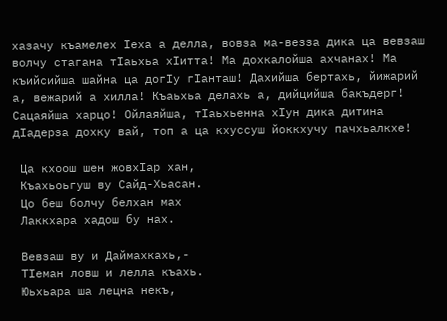хазачу къамелех Iеха а делла, вовза ма-везза дика ца вевзаш волчу стагана тIаьхьа хIитта! Ма дохкалойша ахчанах! Ма къийсийша шайна ца догIу гIанташ! Дахийша бертахь, йижарий а, вежарий а хилла! Къаьхьа делахь а, дийцийша бакъдерг! Сацаяйша харцо! Ойлаяйша, тIаьхьенна хIун дика дитина дIадерза дохку вай, топ а ца кхуссуш йоккхучу пачхьалкхе!

 Ца кхоош шен жовхIар хан,
 Къахьоьгуш ву Сайд-Хьасан.
 Цо беш болчу белхан мах
 Лаккхара хадош бу нах.

 Вевзаш ву и Даймахкахь,-
 ТIеман ловш и лелла къахь.
 Юьхьара ша лецна некъ,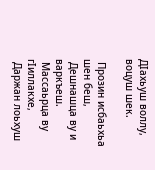ДIахьуш воллу, воцуш шек.

 Прозин исбаьхьа шен беш,
 Дешнашца ву и варкъеш.
 Массаьрца ву гIиллакхе,
 Даржан лоьхуш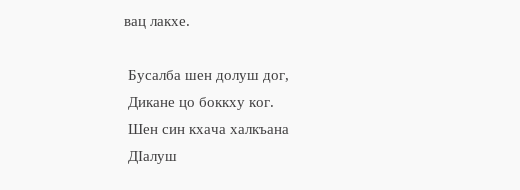вац лакхе.

 Бусалба шен долуш дог,
 Дикане цо боккху ког.
 Шен син кхача халкъана
 ДIалуш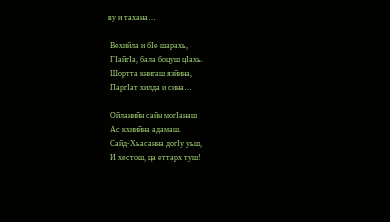ву и тахана…

 Вехийла и бIе шарахь,
 ГIайгIа, бала боцуш цIахь.
 Шортта книгаш язйина,
 ПаргIат хилда и сина…

 Ойланийн сайн могIанаш
 Ас кхиийна адамаш.
 Сайд-Хьасанна догIу уьш,
 И хестош, ца еттарх туш!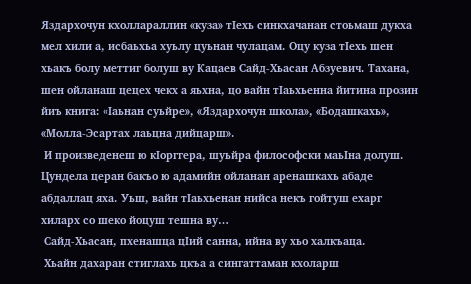Яздархочун кхоллараллин «куза» тIехь синкхачанан стоьмаш дукха мел хили а, исбаьхьа хуьлу цуьнан чулацам. Оцу куза тIехь шен хьакъ болу меттиг болуш ву Кацаев Сайд-Хьасан Абзуевич. Тахана, шен ойланаш цецех чекх а яьхна, цо вайн тIаьхьенна йитина прозин йиъ книга: «Iаьнан суьйре», «Яздархочун школа», «Бодашкахь», «Молла-Эсартах лаьцна дийцарш».
 И произведенеш ю кIорггера, шуьйра философски маьIна долуш. Цундела церан бакъо ю адамийн ойланан аренашкахь абаде абдаллац яха. Уьш, вайн тIаьхьенан нийса некъ гойтуш ехарг хиларх со шеко йоцуш тешна ву…
 Сайд-Хьасан, пхенашца цIий санна, ийна ву хьо халкъаца.
 Хьайн дахаран стиглахь цкъа а сингаттаман кхоларш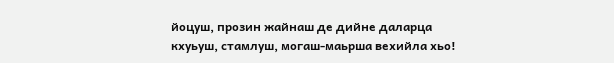йоцуш, прозин жайнаш де дийне даларца кхуьуш, стамлуш, могаш-маьрша вехийла хьо!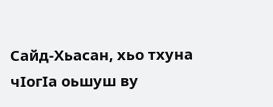Сайд-Хьасан, хьо тхуна чIогIа оьшуш ву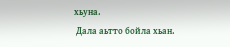хьуна.
 Дала аьтто бойла хьан.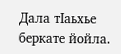Дала тIаьхье беркате йойла.